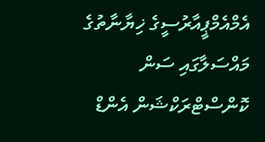އެމްއެމްޕީއާރުސީގެ ޚިޔާނާތުގެ މައްސަލާގައި ސަން ކޮންސްޓްރަކްޝަން އެންޑް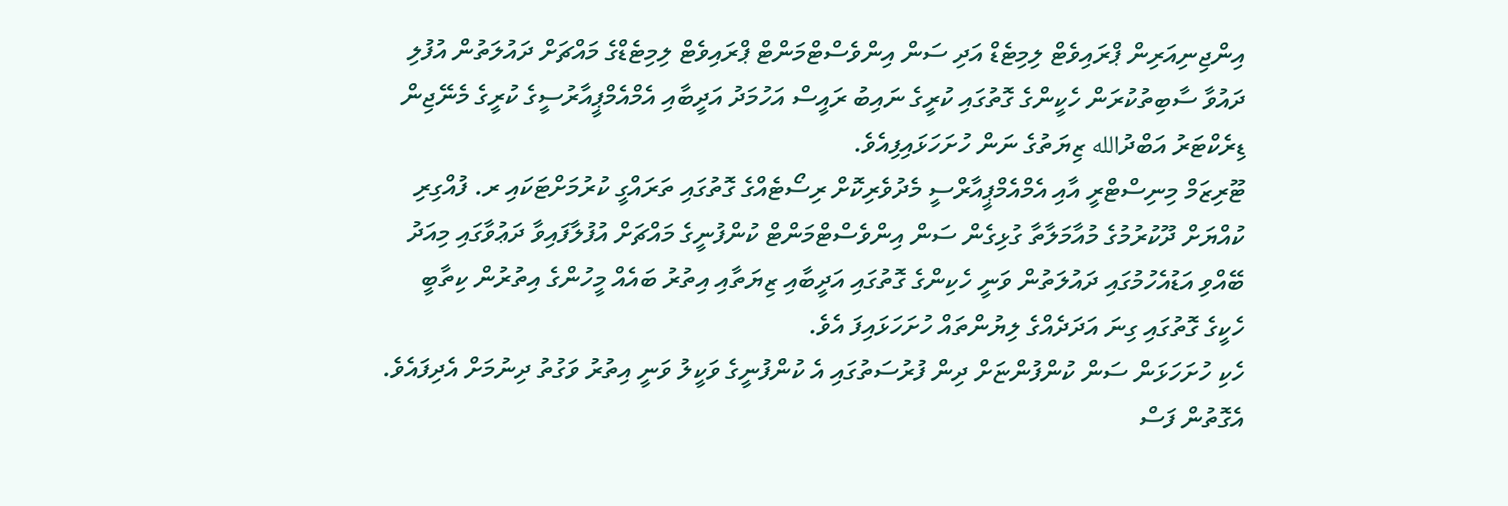އިންޖިނިއަރިން ޕްރައިވެޓް ލިމިޓެޑް އަދި ސަން އިންވެސްޓްމަންޓް ޕްރައިވެޓް ލިމިޓެޑްގެ މައްޗަށް ދައުލަތުން އުފުލި ދައުވާ ސާބިތުކުރަން ހެކީންގެ ގޮތުގައި ކުރީގެ ނައިބު ރައީސް އަހުމަދު އަދީބާއި އެމްއެމްޕީއާރުސީގެ ކުރީގެ މެނޭޖިން ޑިރެކްޓަރު އަބްދުالله ޒިޔަތުގެ ނަން ހުށަހަޅައިފިއެވެ.
ޓޫރިޒަމް މިނިސްޓްރީ އާއި އެމްއެމްޕީއާރްސީ މެދުވެރިކޮށް ރިސޯޓެއްގެ ގޮތުގައި ތަރައްގީ ކުރުމަށްޓަކައި ރ. ފުއްގިރި ކުއްޔަށް ދޫކުރުމުގެ މުއާމަލާތާ ގުޅިގެން ސަން އިންވެސްޓްމަންޓް ކުންފުނީގެ މައްޗަށް އުފުލާފައިވާ ދަޢުވާގައި މިއަދު ބޭއްވި އަޑުއެހުމުގައި ދައުލަތުން ވަނީ ހެކިންގެ ގޮތުގައި އަދީބާއި ޒިޔަތާއި އިތުރު ބައެއް މީހުންގެ އިތުރުން ކިތާބީ ހެކީގެ ގޮތުގައި ގިނަ އަދަދެއްގެ ލިޔުންތައް ހުށަހަޅައިފަ އެވެ.
ހެކި ހުށަހަޅަން ސަން ކުންފުންޏަށް ދިން ފުރުސަތުގައި އެ ކުންފުނީގެ ވަކީލު ވަނީ އިތުރު ވަގުތު ދިނުމަށް އެދިފައެވެ. އެގޮތުން ފަސް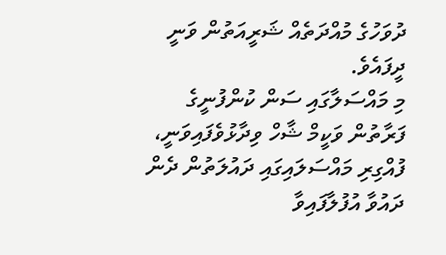ދުވަހުގެ މުއްދަތެއް ޝަރީއަތުން ވަނީ ދީފައެވެ.
މި މައްސަލާގައި ސަން ކުންފުނީގެ ފަރާތުން ވަކީމް ޝާހް ވިދާޅުވެފައިވަނީ، ފުއްގިރި މައްސަލައިގައި ދައުލަތުން ދެން ދައުވާ އުފުލާފައިވާ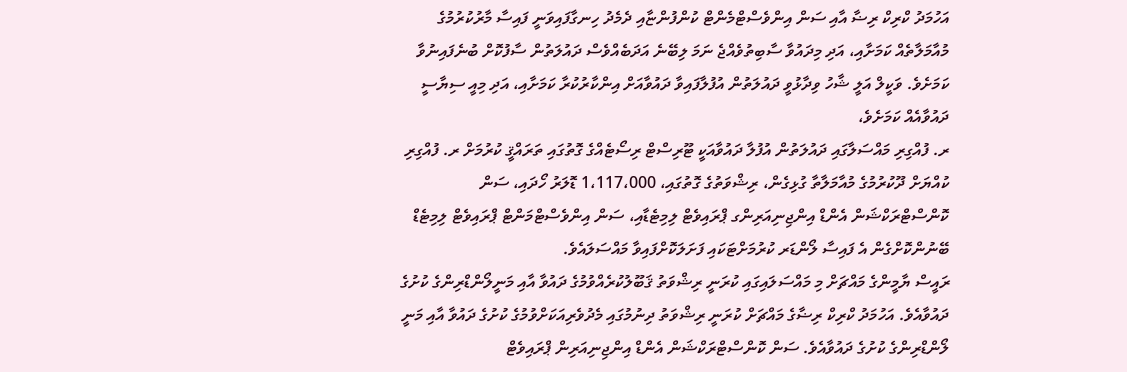އަހުމަދު ކްރިކް ރިޟާ އާއި ސަން އިންވެސްޓްމެންޓް ކުންފުންޏާއި ދެމެދު ހިނގާފައިވަނީ ފައިސާ މާރުކުރުމުގެ މުއާމަލާތެއް ކަމަށާއި، އަދި މިދައުވާ ސާބިތުވެއްޖެ ނަމަ ލިބޭނެ އަދަބެއްވެސް ދައުލަތުން ސާފުކޮށް ބުނެފައިނުވާ ކަމަށެވެ. ވަކީލް އަލީ ޝާހު ވިދާޅުވީ ދައުލަތުން އުފުލާފައިވާ ދައުވާއަށް އިންކާރުކުރާ ކަމަށާއި، އަދި މިއީ ސިޔާސީ ދައުވާއެއް ކަމަށެވެ،
ރ. ފުއްގިރި މައްސަލާގައި ދައުލަތުން އުފުލާ ދައުވާއަކީ ޓޫރިސްޓް ރިސޯޓެއްގެ ގޮތުގައި ތަރައްޤީ ކުރުމަށް ރ. ފުއްގިރި ކުއްޔަށް ދޫކުރުމުގެ މުއާމަލާތާ ގުޅިގެން، ރިޝްވަތުގެ ގޮތުގައި، 1،117،000 ޑޮލަރު ހޯދައި، ސަން ކޮންސްޓްރަކްޝަން އެންޑް އިންޖިނިއަރިންގ ޕްރައިވެޓް ލިމިޓެޑާއި، ސަން އިންވެސްޓްމަންޓް ޕްރައިވެޓް ލިމިޓެޑް ބޭނުންކޮށްގެން އެ ފައިސާ ލޯންޑަރ ކުރުމަށްޓަކައި ފަށަލަކޮށްފައިވާ މައްސަލައެވެ.
ރައީސް ޔާމީންގެ މައްޗަށް މި މައްސަލައިގައި ކުރަނީ ރިޝްވަތު ޤަބޫލުކުރެއްވުމުގެ ދައުވާ އާއި މަނީލޯންޑްރިންގެ ކުށުގެ ދައުވާއެވެ. އަހުމަދު ކްރިކް ރިޟާގެ މައްޗަށް ކުރަނީ ރިޝްވަތު ދިނުމުގައި މެދުވެރިއަކަށްވުމުގެ ކުށުގެ ދައުވާ އާއި މަނީ ލޯންޑްރިންގެ ކުށުގެ ދައުވާއެވެ. ސަން ކޮންސްޓްރަކްޝަން އެންޑް އިންޖިނިއަރިން ޕްރައިވެޓް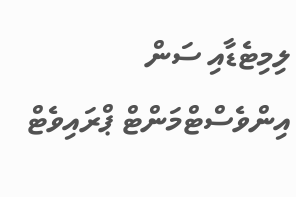ލިމިޓެޑާއި ސަން އިންވެސްޓްމަންޓް ޕްރައިވެޓް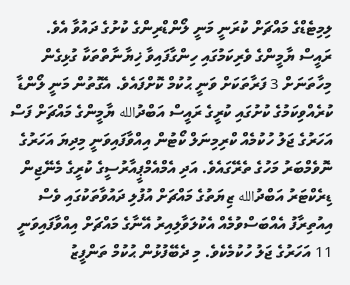ލިމިޓެޑްގެ މައްޗަށް ކުރަނީ މަނީ ލޯންޑްރިންގެ ކުށުގެ ދައުވާ އެވެ.
ރައީސް ޔާމީންގެ ވެރިކަމުގައި ހިންގާފައިވާ ޚިޔާނާތްތަކާ ގުޅިގެން މިހާތަނަށް 3 ފަރާތަކަށް ވަނީ ޙުކުމް ކޮށްފައެވެ. އެގޮތުން މަނީ ލޯންޑާ ކުރެއްވިކަމުގެ ކުށުގައި ކުރީގެ ރައީސް އަބްދުالله ޔާމީންގެ މައްޗަށް ފަސް އަހަރުގެ ޖަލު ހުކުމެއް ކްރިމިނަލް ކޯޓުން އިއްވާފައިވަނީ މިދިޔަ އަހަރުގެ ނޮވެމްބަރު މަހުގެ ތެރޭގައެވެ. އަދި އެމްއެމްޕީއާރުސީގެ ކުރީގެ މެނޭޖިން ޑިރެކްޓަރު އަބްދުالله ޒިޔަތުގެ މައްޗަށް އުފުލި ދައުވާތަކުގައި ވެސް އިއުތިރާފު އެއްބަސްވުމެއް އެކުލަވާލިއިރު އޭނާގެ މައްޗަށް އިއްވާފައިވަނީ 11 އަހަރުގެ ޖަލު ހުކުމެކެވެ. މި ދެބޭފުޅުން ޙުކުމް ތަންފީޒު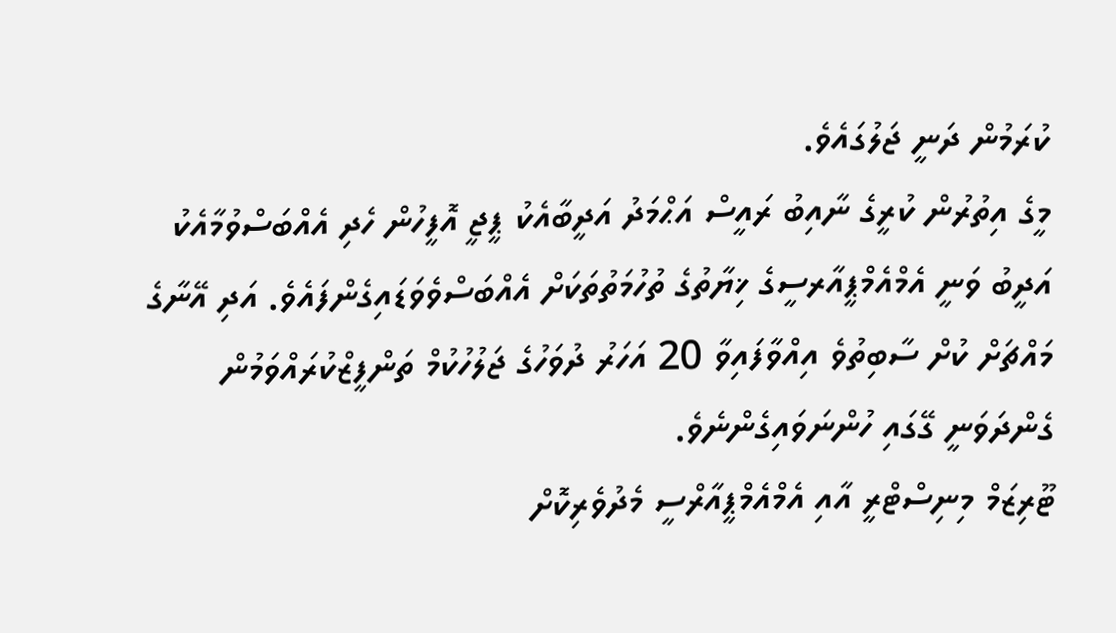ކުރަމުން ދަނީ ޖަލުގައެވެ.
މީގެ އިތުރުން ކުރީގެ ނާއިބު ރައީސް އަޙްމަދު އަދީބާއެކު ޕީޖީ އޮފީހުން ހެދި އެއްބަސްވުމާއެކު އަދީބު ވަނީ އެމްއެމްޕީއާރސީގެ ޚިޔާތުގެ ތުހުމަތުތަކަށް އެއްބަސްވެވަޑައިގެންފައެވެ. އަދި އޭނާގެ މައްޗަށް ކުށް ސާބިތުވެ އިއްވާފައިވާ 20 އަހަރު ދުވަހުގެ ޖަލުހުކުމް ތަންފީޒްކުރައްވަމުން ގެންދަވަނީ ގޭގައި ހުންނަވައިގެންނެވެ.
ޓޫރިޒަމް މިނިސްޓްރީ އާއި އެމްއެމްޕީއާރްސީ މެދުވެރިކޮށް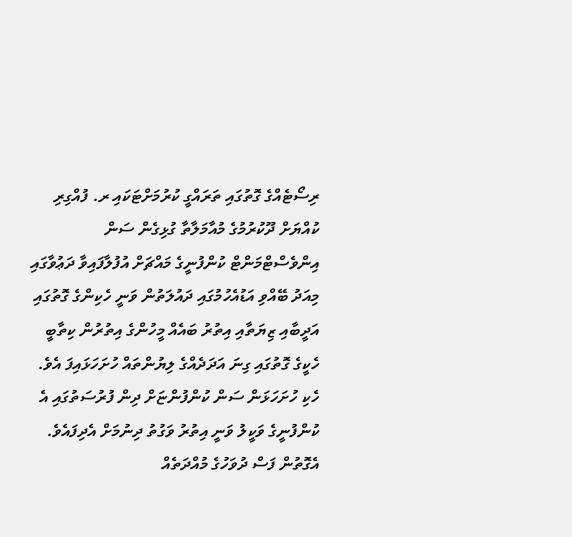ރިސޯޓެއްގެ ގޮތުގައި ތަރައްގީ ކުރުމަށްޓަކައި ރ. ފުއްގިރި ކުއްޔަށް ދޫކުރުމުގެ މުއާމަލާތާ ގުޅިގެން ސަން އިންވެސްޓްމަންޓް ކުންފުނީގެ މައްޗަށް އުފުލާފައިވާ ދަޢުވާގައި މިއަދު ބޭއްވި އަޑުއެހުމުގައި ދައުލަތުން ވަނީ ހެކިންގެ ގޮތުގައި އަދީބާއި ޒިޔަތާއި އިތުރު ބައެއް މީހުންގެ އިތުރުން ކިތާބީ ހެކީގެ ގޮތުގައި ގިނަ އަދަދެއްގެ ލިޔުންތައް ހުށަހަޅައިފަ އެވެ.
ހެކި ހުށަހަޅަން ސަން ކުންފުންޏަށް ދިން ފުރުސަތުގައި އެ ކުންފުނީގެ ވަކީލު ވަނީ އިތުރު ވަގުތު ދިނުމަށް އެދިފައެވެ. އެގޮތުން ފަސް ދުވަހުގެ މުއްދަތެއް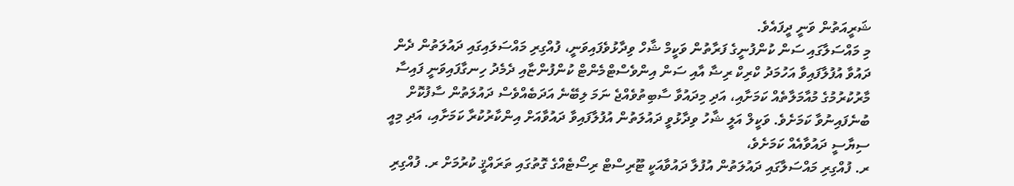ޝަރީއަތުން ވަނީ ދީފައެވެ.
މި މައްސަލާގައި ސަން ކުންފުނީގެ ފަރާތުން ވަކީމް ޝާހް ވިދާޅުވެފައިވަނީ، ފުއްގިރި މައްސަލައިގައި ދައުލަތުން ދެން ދައުވާ އުފުލާފައިވާ އަހުމަދު ކްރިކް ރިޟާ އާއި ސަން އިންވެސްޓްމެންޓް ކުންފުންޏާއި ދެމެދު ހިނގާފައިވަނީ ފައިސާ މާރުކުރުމުގެ މުއާމަލާތެއް ކަމަށާއި، އަދި މިދައުވާ ސާބިތުވެއްޖެ ނަމަ ލިބޭނެ އަދަބެއްވެސް ދައުލަތުން ސާފުކޮށް ބުނެފައިނުވާ ކަމަށެވެ. ވަކީލް އަލީ ޝާހު ވިދާޅުވީ ދައުލަތުން އުފުލާފައިވާ ދައުވާއަށް އިންކާރުކުރާ ކަމަށާއި، އަދި މިއީ ސިޔާސީ ދައުވާއެއް ކަމަށެވެ،
ރ. ފުއްގިރި މައްސަލާގައި ދައުލަތުން އުފުލާ ދައުވާއަކީ ޓޫރިސްޓް ރިސޯޓެއްގެ ގޮތުގައި ތަރައްޤީ ކުރުމަށް ރ. ފުއްގިރި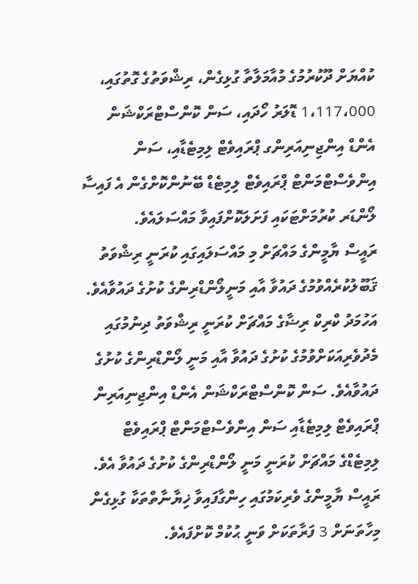ކުއްޔަށް ދޫކުރުމުގެ މުއާމަލާތާ ގުޅިގެން، ރިޝްވަތުގެ ގޮތުގައި، 1،117،000 ޑޮލަރު ހޯދައި، ސަން ކޮންސްޓްރަކްޝަން އެންޑް އިންޖިނިއަރިންގ ޕްރައިވެޓް ލިމިޓެޑާއި، ސަން އިންވެސްޓްމަންޓް ޕްރައިވެޓް ލިމިޓެޑް ބޭނުންކޮށްގެން އެ ފައިސާ ލޯންޑަރ ކުރުމަށްޓަކައި ފަށަލަކޮށްފައިވާ މައްސަލައެވެ.
ރައީސް ޔާމީންގެ މައްޗަށް މި މައްސަލައިގައި ކުރަނީ ރިޝްވަތު ޤަބޫލުކުރެއްވުމުގެ ދައުވާ އާއި މަނީލޯންޑްރިންގެ ކުށުގެ ދައުވާއެވެ. އަހުމަދު ކްރިކް ރިޟާގެ މައްޗަށް ކުރަނީ ރިޝްވަތު ދިނުމުގައި މެދުވެރިއަކަށްވުމުގެ ކުށުގެ ދައުވާ އާއި މަނީ ލޯންޑްރިންގެ ކުށުގެ ދައުވާއެވެ. ސަން ކޮންސްޓްރަކްޝަން އެންޑް އިންޖިނިއަރިން ޕްރައިވެޓް ލިމިޓެޑާއި ސަން އިންވެސްޓްމަންޓް ޕްރައިވެޓް ލިމިޓެޑްގެ މައްޗަށް ކުރަނީ މަނީ ލޯންޑްރިންގެ ކުށުގެ ދައުވާ އެވެ.
ރައީސް ޔާމީންގެ ވެރިކަމުގައި ހިންގާފައިވާ ޚިޔާނާތްތަކާ ގުޅިގެން މިހާތަނަށް 3 ފަރާތަކަށް ވަނީ ޙުކުމް ކޮށްފައެވެ.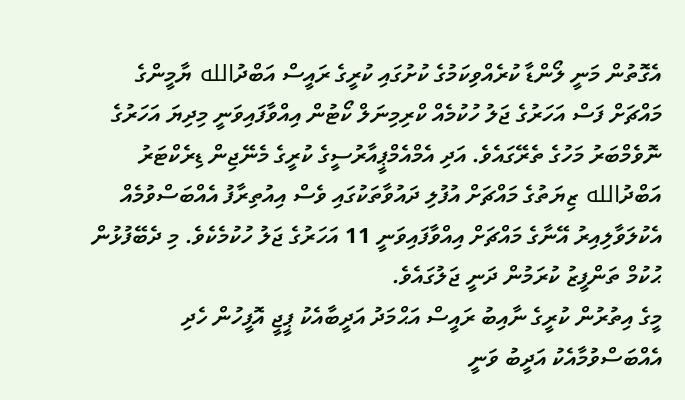އެގޮތުން މަނީ ލޯންޑާ ކުރެއްވިކަމުގެ ކުށުގައި ކުރީގެ ރައީސް އަބްދުالله ޔާމީންގެ މައްޗަށް ފަސް އަހަރުގެ ޖަލު ހުކުމެއް ކްރިމިނަލް ކޯޓުން އިއްވާފައިވަނީ މިދިޔަ އަހަރުގެ ނޮވެމްބަރު މަހުގެ ތެރޭގައެވެ. އަދި އެމްއެމްޕީއާރުސީގެ ކުރީގެ މެނޭޖިން ޑިރެކްޓަރު އަބްދުالله ޒިޔަތުގެ މައްޗަށް އުފުލި ދައުވާތަކުގައި ވެސް އިއުތިރާފު އެއްބަސްވުމެއް އެކުލަވާލިއިރު އޭނާގެ މައްޗަށް އިއްވާފައިވަނީ 11 އަހަރުގެ ޖަލު ހުކުމެކެވެ. މި ދެބޭފުޅުން ޙުކުމް ތަންފީޒު ކުރަމުން ދަނީ ޖަލުގައެވެ.
މީގެ އިތުރުން ކުރީގެ ނާއިބު ރައީސް އަޙްމަދު އަދީބާއެކު ޕީޖީ އޮފީހުން ހެދި އެއްބަސްވުމާއެކު އަދީބު ވަނީ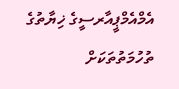އެމްއެމްޕީއާރސީގެ ޚިޔާތުގެ ތުހުމަތުތަކަށް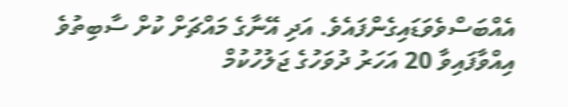އެއްބަސްވެވަޑައިގެންފައެވެ. އަދި އޭނާގެ މައްޗަށް ކުށް ސާބިތުވެ އިއްވާފައިވާ 20 އަހަރު ދުވަހުގެ ޖަލުހުކުމް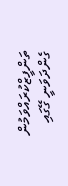ތަންފީޒްކުރައްވަމުން ގެންދަވަނީ ގޭގައި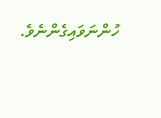ހުންނަވައިގެންނެވެ.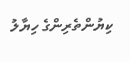ކިޔުންތެރިންގެ ހިޔާލު